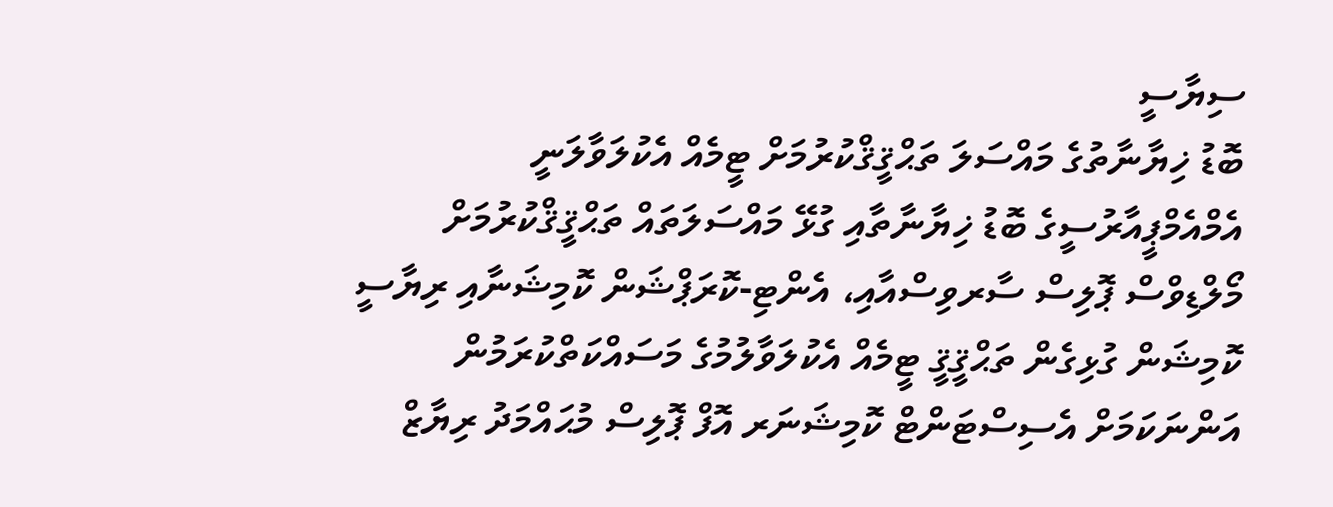ސިޔާސީ
ބޮޑު ޚިޔާނާތުގެ މައްސަލަ ތަޙްޤީޤްކުރުމަށް ޓީމެއް އެކުލަވާލަނީ
އެމްއެމްޕީއާރުސީގެ ބޮޑު ޚިޔާނާތާއި ގުޅޭ މައްސަލަތައް ތަޙްޤީޤްކުރުމަށް މޯލްޑިވްސް ޕޮލިސް ސާރވިސްއާއި، އެންޓި-ކޮރަޕްޝަން ކޮމިޝަނާއި ރިޔާސީ ކޮމިޝަން ގުޅިގެން ތަޙްޤީޤީ ޓީމެއް އެކުލަވާލުމުގެ މަސައްކަތްކުރަމުން އަންނަކަމަށް އެސިސްޓަންޓް ކޮމިޝަނަރ އޮފް ޕޮލިސް މުޙައްމަދު ރިޔާޒް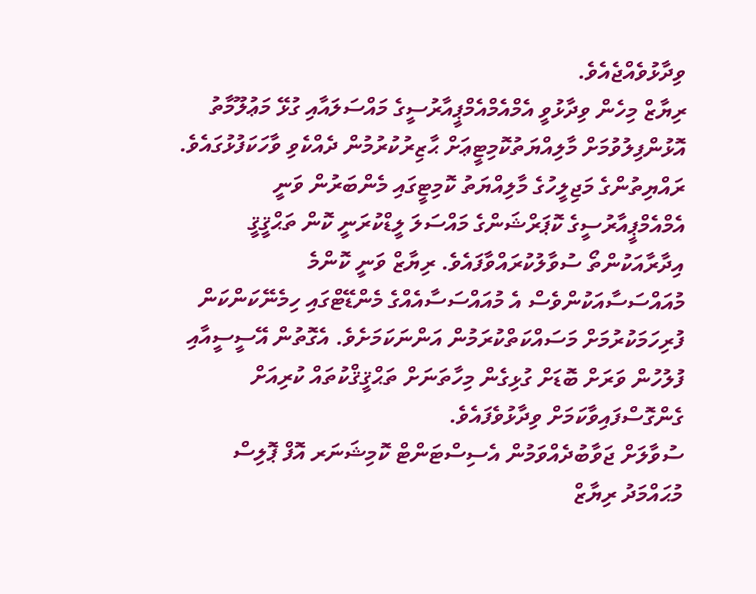ވިދާޅުވެއްޖެއެވެ.
ރިޔާޒް މިހެން ވިދާޅުވީ އެމްއެމްއެމްޕީއާރުސީގެ މައްސަލައާއި ގުޅޭ މަޢުލޫމާތު އޮޅުންފިލުވުމަށް މާލިއްޔަތުކޮމިޓީޢަށް ޙާޒިރުކުރުމުން ދެއްކެވި ވާހަކަފުޅުގައެވެ. ރައްޔިތުންގެ މަޖިލީހުގެ މާލިއްޔަތު ކޮމިޓީގައި މެންބަރުން ވަނީ އެމްއެމްޕީއާރުސީގެ ކޮޕަރްޝަންގެ މައްސަލަ ލީޑްކުރަނީ ކޮން ތަޙްޤީޤީ އިދާރާއަކުންތޯ ސުވާލުކުރައްވާފައެވެ. ރިޔާޒް ވަނީ ކޮންމެ މުއައްސަސާއަކުންވެސް އެ މުއައްސަސާއެއްގެ މެންޑޭޓްގައި ހިމެނޭކަންކަން ފުރިހަމަކުރުމަށް މަސައްކަތްކުރަމުން އަންނަކަމަށެވެ. އެގޮތުން އޭސީސީއާއި ފުލުހުން ވަރަށް ބޮޑަށް ގުޅިގެން މިހާތަނަށް ތަޙްޤީޤްކުތައް ކުރިއަށް ގެންގޮސްފައިވާކަމަށް ވިދާޅުވެފައެވެ.
ސުވާލަށް ޖަވާބުދެއްވަމުން އެސިސްޓަންޓް ކޮމިޝަނަރ އޮފް ޕޮލިސް މުޙައްމަދު ރިޔާޒް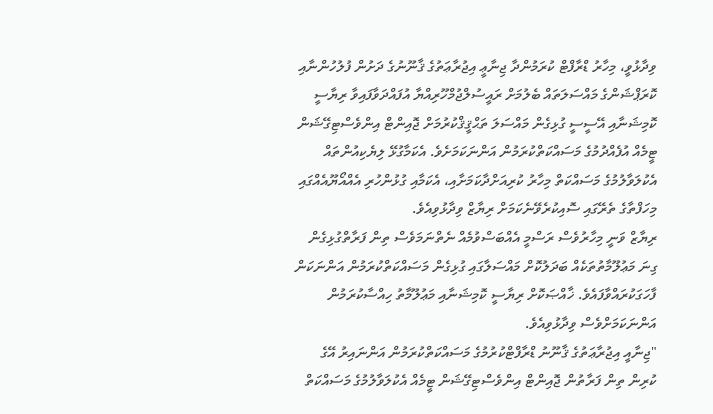ވިދާޅުވީ، މިހާރު ޑްރާފްޓް ކުރަމުންދާ ޖިނާޢީ އިޖުރާޢަތުގެ ޤާނޫނުގެ ދަށުން ފުލުހުންނާއި ކޮރަޕްޝަންގެ މައްސަލަތައް ބެލުމަށް ރައީސުލްޖުމްހޫރިއްޔާ އުފައްދަވާފައިވާ ރިޔާސީ ކޮމިޝަނާއި އޭސީސީ ގުޅިގެން މައްސަލަ ތަޙްޤީޤްކުރުމަށް ޖޮއިންޓް އިންވެސްޓިގޭޝަން ޓީމެއް އުފެއްދުމުގެ މަސައްކަތްކުރަމުން އަންނަކަމަށެވެ. އެކަމާގުޅޭ ލިޔެކިއުންތައް އެކުލަވާލުމުގެ މަސައްކަތް މިހާރު ކުރިއަށްދާކަމަށާއި، އެކަމާއި ގުޅުންހުރި އެއްއޯޔޫއެއްގައި މިހަފްތާގެ ތެރޭގައި ސޮއިކުރެވޭނެކަމަށް ރިޔާޒް ވިދާޅުވިއެވެ.
ރިޔާޒް ވަނީ މިހާރުވެސް ރަސްމީ އެއްބަސްވުމެއް ނެތްނަމަވެސް ތިން ފަރާތްގުޅިގެން ގިނަ މަޢުލޫމާތުތަކެއް ބަދަލުކޮށް މައްސަލާގައި ގުޅިގެން މަސައްކަތްކުރަމުން އަންނަކަން ފާހަގަކުރައްވާފައެވެ. ޚާއްޞަކޮށް ރިޔާސީ ކޮމިޝަނާއި މަޢުލޫމާތު ހިއްސާކުރަމުން އަންނަކަމަށްވެސް ވިދާޅުވިއެވެ.
"ޖިނާއީ އިޖުރާޢަތުގެ ޤާނޫނު ޑްރާފްޓްކުރުމުގެ މަސައްކަތްކުރަމުން އަންނައިރު އޭގެ ކުރިން ތިން ފަރާތުން ޖޮއިންޓް އިންވެސްޓިގޭޝަން ޓީމެއް އެކުލަވާލުމުގެ މަސައްކަތް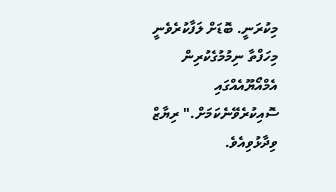މިކުރަނީ. ބޮޑަށް ލަފާކުރެވެނީ މިހަފްތާ ނިމުމުގެކުރިން އެމްއޯޔޫއެއްގައި ސޮއިކުރެވޭނެކަމަށް." ރިޔާޒް ވިދާޅުވިއެވެ.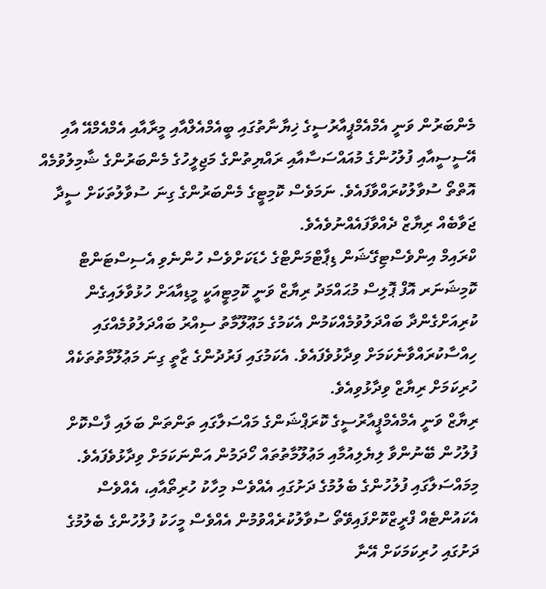މެންބަރުން ވަނީ އެމްއެމްޕީއާރުސީގެ ޚިޔާނާތުގައި ބީއެމްއެލްއާއި މީރާއާއި އެމްއެމްއޭ އާއި އޭސީސީއާއި ފުލުހުންގެ މުއައްސަސާއާއި ރައްޔިތުންގެ މަޖިލީހުގެ މެންބަރުންގެ ޝާމިލުވުމެއް އޮތްތޯ ސުވާލުކުރައްވާފައެވެ. ނަމަވެސް ކޮމިޓީގެ މެންބަރުންގެ ގިނަ ސުވާލުތަކަށް ސީދާ ޖަވާބެއް ރިޔާޒް ދެއްވާފައެއްނުވެއެވެ.
ކްރައިމް އިންވެސްޓިގޭޝަން ޑިޕާޓްމަންޓްގެ ހެޑަކަށްވެސް ހުންނެވި އެސިސްޓަންޓް ކޮމިޝަނަރ އޮފް ޕޮލިސް މުޙައްމަދު ރިޔާޒް ވަނީ ކޮމިޓީއަކީ މީޑިއާއަށް ހުޅުވާލައިގެން ކުރިއަށްގެންދާ ބައްދަލުވުމެއްކަމުން އެކަމުގެ މަޢޫލޫމާތު ސިއްރު ބައްދަލުވުމެއްގައި ހިއްސާކުރައްވާނެކަމަށް ވިދާޅުވެފައެވެ. އެކަމުގައި ފަރުދުންގެ ޒާތީ ގިނަ މަޢުލޫމާތުތަކެއް ހުރިކަމަށް ރިޔާޒް ވިދާޅުވިއެވެ.
ރިޔާޒް ވަނީ އެމްއެމްޕީއާރުސީގެ ކޮރަޕްޝަންގެ މައްސަލާގައި ތަންތަން ބަލައި ފާސްކޮށް ފުލުހުން ބޭނުންވާ ލިޔެލިއުމާއި މަޢުލޫމާތުތައް ހޯދަމުން އަންނަކަމަށް ވިދާޅުވެފައެވެ. މިމައްސަލާގައި ފުލުހުންގެ ބެލުމުގެ ދަށުގައި އެއްވެސް މިހާކު ހުރިތޯއާއި، އެއްވެސް އެކައުންޓެއް ފްރީޒްކޮށްފައިވޭތޯ ސުވާލުކުރެއްވުމުން އެއްވެސް މީހަކު ފުލުހުންގެ ބެލުމުގެ ދަށުގައި ހުރިކަމަކަށް އޭނާ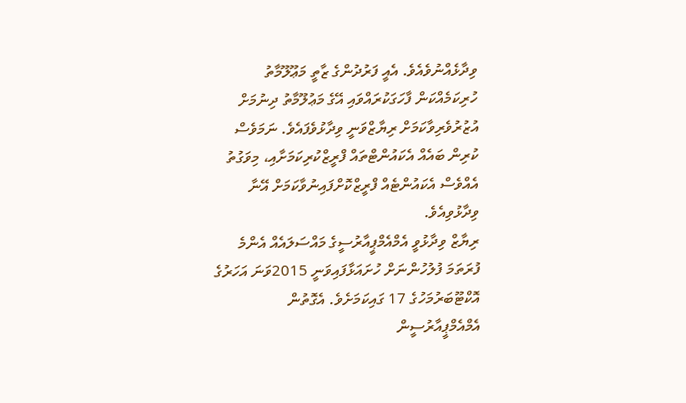ވިދާޅެއްނުވެއެވެ. އެއީ ފަރުދުންގެ ޒާތީ މަޢޫލޫމާތު ހުރިކަމެއްކަން ފާހަގަކުރައްވައި އޭގެ މަޢުލޫމާތު ދިނުމަށް އުޒުރުވެރިވާކަމަށް ރިޔާޒްވަނީ ވިދާޅުވެފައެވެ. ނަމަވެސް ކުރިން ބައެއް އެކައުންޓްތައް ފްރީޒްކުރިކަމަށާއި، މިވަގުތު އެއްވެސް އެކައުންޓެއް ފްރީޒްކޮށްފައިނުވާކަމަށް އޭނާ ވިދާޅުވިއެވެ.
ރިޔާޒް ވިދާޅުވީ އެމްއެމްޕީއާރުސީގެ މައްސަލައެއް އެންމެ ފުރަތަމަ ފުލުހުންނަށް ހުށައަޅާފައިވަނީ 2015ވަނަ އަހަރުގެ އޮކްޓޫބަރުމަހުގެ 17 ގައިކަމަށެވެ. އެގޮތުން އެމްއެމްޕީއާރުސީން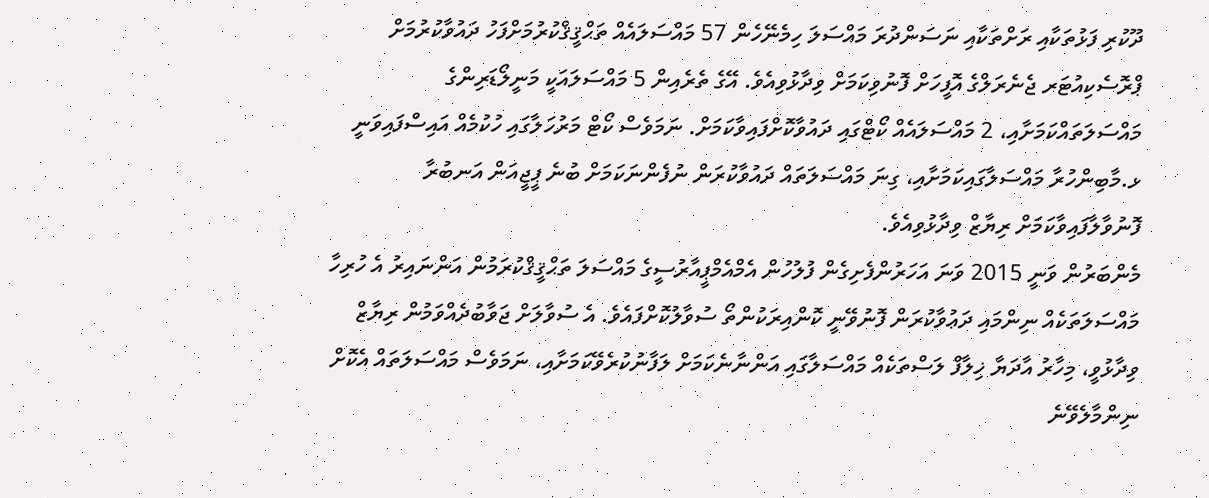ދޫކުރި ފަޅުތަކާއި ރަށްތަކާއި ނަސަންދުރަ މައްސަލަ ހިމެނޭހެން 57 މައްސަލައެއް ތަޙްޤީޤްކުރުމަށްފަހު ދައުވާކުރުމަށް ޕްރޮސެކިއުޓަރ ޖެނެރަލްގެ އޮފީހަށް ފޮނުވިކަމަށް ވިދާޅުވިއެވެ. އޭގެ ތެރެއިން 5 މައްސަލައަކީ މަނީލޯޑަރިންގެ މައްސަލަތައްކަމަށާއި، 2 މައްސަލައެއް ކޯޓްގައި ދައުވާކޮށްފައިވާކަމަށް. ނަމަވެސް ކޯޓް މަރުހަލާގައި ހުކުމެއް އައިސްފައިވަނީ ޅ.މާބިންހުރާ މައްސަލާގައިކަމަށާއި، ގިނަ މައްސަލަތައް ދައުވާކުރަން ނުފެންނަކަމަށް ބުނެ ޕީޖީއަން އަނބުރާ ފޮނުވާލާފައިވާކަމަށް ރިޔާޒް ވިދާޅުވިއެވެ.
މެންބަރުން ވަނީ 2015 ވަނަ އަހަރުންފެށިގެން ފުލުހުން އެމްއެމްޕީއާރުސީގެ މައްސަލަ ތަޙްޤީޤްކުރަމުން އަންނައިރު އެ ހުރިހާ މައްސަލަތަކެއް ނިންމައި ދަޢުވާކުރަން ފޮނުވޭނީ ކޮންއިރަކުންތޯ ސުވާލުކޮށްފައެވެ. އެ ސުވާލަށް ޖަވާބުދެއްވަމުން ރިޔާޒް ވިދާޅުވީ، މިހާރު އާދަޔާ ޚިލާފް ލަސްތަކެއް މައްސަލާގައި އަންނާނެކަމަށް ލަފާނުކުރެވޭކަމަށާއި، ނަމަވެސް މައްސަލަތައް އެކޮށް ނިންމާލެވޭނެ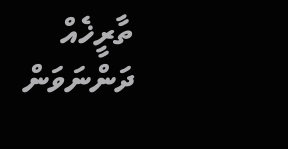ތާރީޚެއް ދަންނަވަން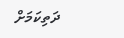ދަތިކަމަށް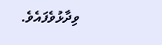ވިދާޅުވެފައެވެ.